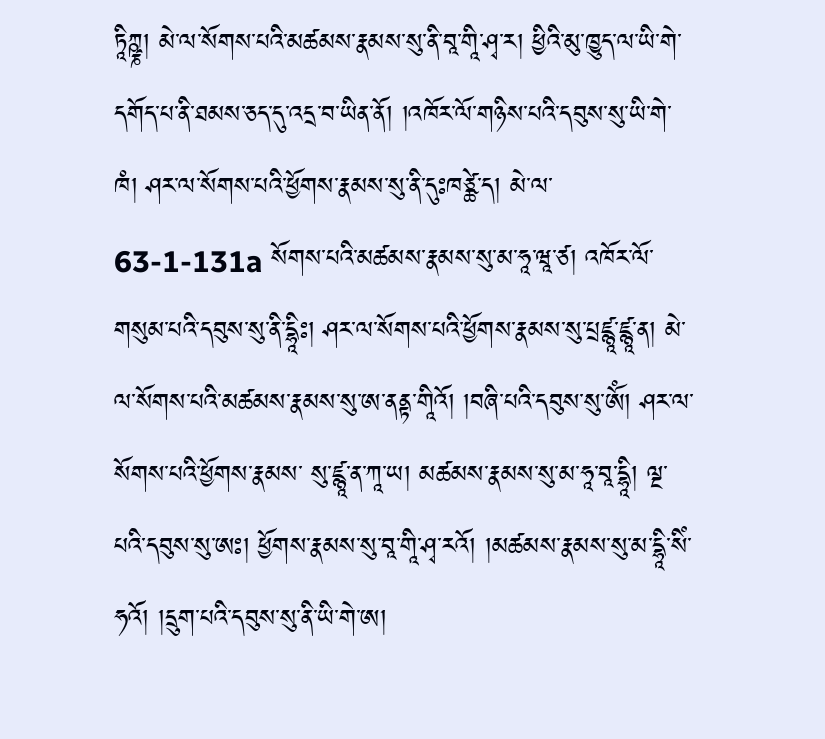ཏཱིཀྵྞ། མེ་ལ་སོགས་པའི་མཚམས་རྣམས་སུ་ནི་བཱ་གཱི་ཤྭ་ར། ཕྱིའི་མུ་ཁྱུད་ལ་ཡི་གེ་དགོད་པ་ནི་ཐམས་ཅད་དུ་འདྲ་བ་ཡིན་ནོ། །འཁོར་ལོ་གཉིས་པའི་དབུས་སུ་ཡི་གེ་ཁཾ། ཤར་ལ་སོགས་པའི་ཕྱོགས་རྣམས་སུ་ནི་དུཿཁཙྪེ་ད། མེ་ལ་ 63-1-131a སོགས་པའི་མཚམས་རྣམས་སུ་མ་ཧཱ་ཝཱ་ཙ། འཁོར་ལོ་གསུམ་པའི་དབུས་སུ་ནི་དྷཱིཿ། ཤར་ལ་སོགས་པའི་ཕྱོགས་རྣམས་སུ་པྲཛྙཱ་ཛྙཱ་ན། མེ་ལ་སོགས་པའི་མཚམས་རྣམས་སུ་ཨ་ནནྟ་གཱིའོ། །བཞི་པའི་དབུས་སུ་ཨོཾ། ཤར་ལ་སོགས་པའི་ཕྱོགས་རྣམས་ སུ་ཛྙཱ་ན་ཀཱ་ཡ། མཚམས་རྣམས་སུ་མ་ཧཱ་བཱ་དྷཱི། ལྔ་པའི་དབུས་སུ་ཨཿ། ཕྱོགས་རྣམས་སུ་བཱ་གཱི་ཤྭ་རའོ། །མཚམས་རྣམས་སུ་མ་དྷཱི་སིཾ་ཧའོ། །དྲུག་པའི་དབུས་སུ་ནི་ཡི་གེ་ཨ།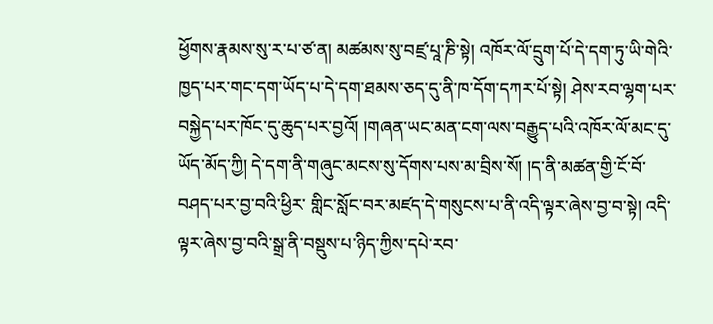ཕྱོགས་རྣམས་སུ་ར་པ་ཙ་ན། མཚམས་སུ་བཛྲ་པཱ་ཎི་སྟེ། འཁོར་ལོ་དྲུག་པོ་དེ་དག་ཏུ་ཡི་གེའི་ ཁྱད་པར་གང་དག་ཡོད་པ་དེ་དག་ཐམས་ཅད་དུ་ནི་ཁ་དོག་དཀར་པོ་སྟེ། ཤེས་རབ་ལྷག་པར་བསྐྱེད་པར་ཁོང་དུ་ཆུད་པར་བྱའོ། །གཞན་ཡང་མན་ངག་ལས་བརྒྱུད་པའི་འཁོར་ལོ་མང་དུ་ཡོད་མོད་ཀྱི། དེ་དག་ནི་གཞུང་མངས་སུ་དོགས་པས་མ་བྲིས་སོ། །ད་ནི་མཚན་གྱི་ངོ་བོ་བཤད་པར་བྱ་བའི་ཕྱིར་ གླིང་སློང་བར་མཛད་དེ་གསུངས་པ་ནི་འདི་ལྟར་ཞེས་བྱ་བ་སྟེ། འདི་ལྟར་ཞེས་བྱ་བའི་སྒྲ་ནི་བསྡུས་པ་ཉིད་ཀྱིས་དཔེ་རབ་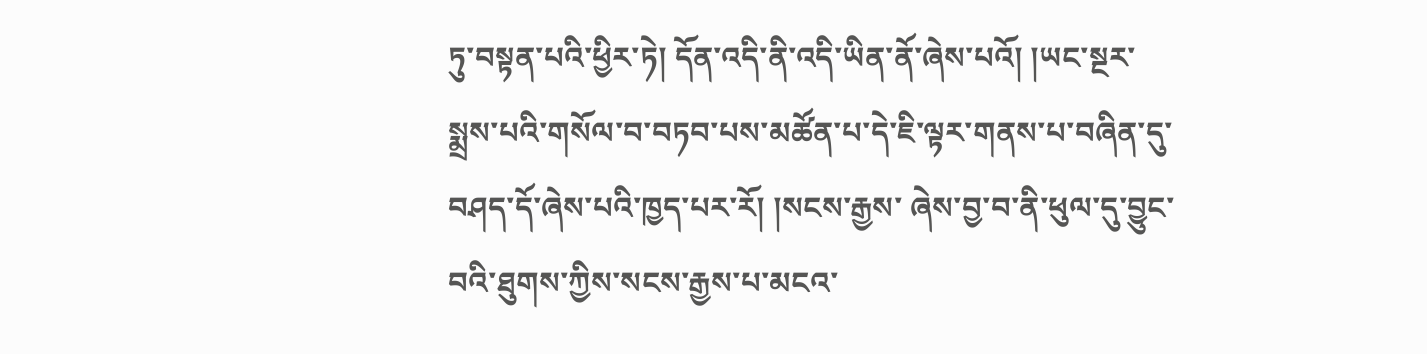ཏུ་བསྟན་པའི་ཕྱིར་ཏེ། དོན་འདི་ནི་འདི་ཡིན་ནོ་ཞེས་པའོ། །ཡང་སྔར་སྨྲས་པའི་གསོལ་བ་བཏབ་པས་མཚོན་པ་དེ་ཇི་ལྟར་གནས་པ་བཞིན་དུ་བཤད་དོ་ཞེས་པའི་ཁྱད་པར་རོ། །སངས་རྒྱས་ ཞེས་བྱ་བ་ནི་ཕུལ་དུ་བྱུང་བའི་ཐུགས་ཀྱིས་སངས་རྒྱས་པ་མངའ་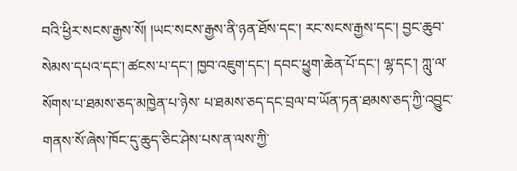བའི་ཕྱིར་སངས་རྒྱས་སོ། །ཡང་སངས་རྒྱས་ནི་ཉན་ཐོས་དང་། རང་སངས་རྒྱས་དང་། བྱང་ཆུབ་སེམས་དཔའ་དང་། ཚངས་པ་དང་། ཁྱབ་འཇུག་དང་། དབང་ཕྱུག་ཆེན་པོ་དང་། ལྷ་དང་། ཀླུ་ལ་སོགས་པ་ཐམས་ཅད་མཁྱེན་པ་ཉེས་ པ་ཐམས་ཅད་དང་བྲལ་བ་ཡོན་ཏན་ཐམས་ཅད་ཀྱི་འབྱུང་གནས་སོ་ཞེས་ཁོང་དུ་ཆུད་ཅིང་ཤེས་པས་ན་ལས་ཀྱི་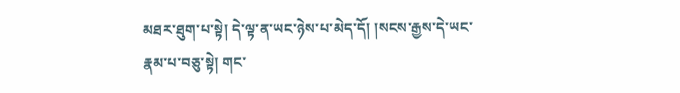མཐར་ཐུག་པ་སྟེ། དེ་ལྟ་ན་ཡང་ཉེས་པ་མེད་དོ། །སངས་རྒྱས་དེ་ཡང་རྣམ་པ་བཅུ་སྟེ། གང་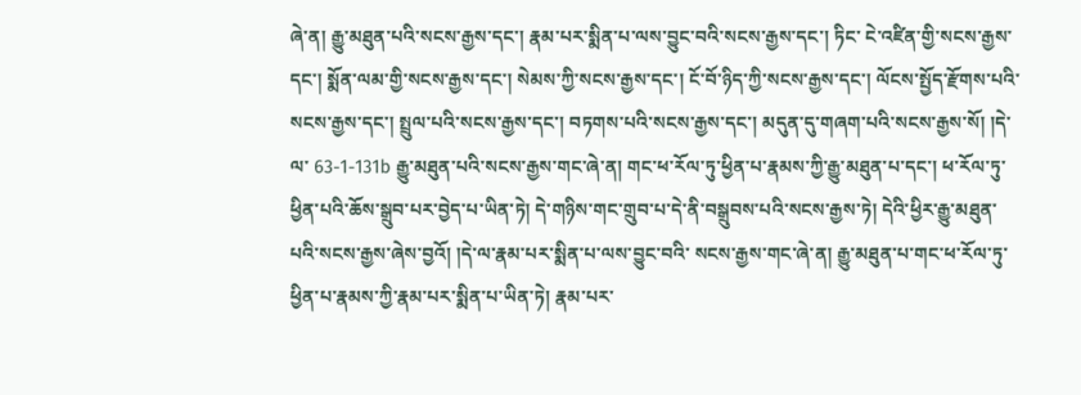ཞེ་ན། རྒྱུ་མཐུན་པའི་སངས་རྒྱས་དང་། རྣམ་པར་སྨིན་པ་ལས་བྱུང་བའི་སངས་རྒྱས་དང་། ཏིང་ ངེ་འཛིན་གྱི་སངས་རྒྱས་དང་། སྨོན་ལམ་གྱི་སངས་རྒྱས་དང་། སེམས་ཀྱི་སངས་རྒྱས་དང་། ངོ་བོ་ཉིད་ཀྱི་སངས་རྒྱས་དང་། ལོངས་སྤྱོད་རྫོགས་པའི་སངས་རྒྱས་དང་། སྤྲུལ་པའི་སངས་རྒྱས་དང་། བཏགས་པའི་སངས་རྒྱས་དང་། མདུན་དུ་གཞག་པའི་སངས་རྒྱས་སོ། །དེ་ལ་ 63-1-131b རྒྱུ་མཐུན་པའི་སངས་རྒྱས་གང་ཞེ་ན། གང་ཕ་རོལ་ཏུ་ཕྱིན་པ་རྣམས་ཀྱི་རྒྱུ་མཐུན་པ་དང་། ཕ་རོལ་ཏུ་ཕྱིན་པའི་ཆོས་སྒྲུབ་པར་བྱེད་པ་ཡིན་ཏེ། དེ་གཉིས་གང་གྲུབ་པ་དེ་ནི་བསྒྲུབས་པའི་སངས་རྒྱས་ཏེ། དེའི་ཕྱིར་རྒྱུ་མཐུན་པའི་སངས་རྒྱས་ཞེས་བྱའོ། །དེ་ལ་རྣམ་པར་སྨིན་པ་ལས་བྱུང་བའི་ སངས་རྒྱས་གང་ཞེ་ན། རྒྱུ་མཐུན་པ་གང་ཕ་རོལ་ཏུ་ཕྱིན་པ་རྣམས་ཀྱི་རྣམ་པར་སྨིན་པ་ཡིན་ཏེ། རྣམ་པར་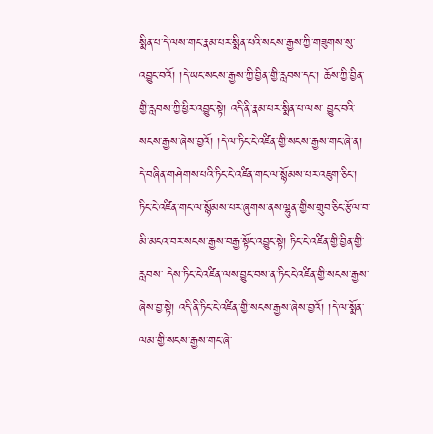སྨིན་པ་དེ་ལས་གང་རྣམ་པར་སྨིན་པའི་སངས་རྒྱས་ཀྱི་གཟུགས་སུ་འབྱུང་བའོ། །དེ་ཡང་སངས་རྒྱས་ཀྱི་བྱིན་གྱི་རླབས་དང་། ཆོས་ཀྱི་བྱིན་གྱི་རླབས་ཀྱི་ཕྱིར་འབྱུང་སྟེ། འདི་ནི་རྣམ་པར་སྨིན་པ་ལས་ བྱུང་བའི་སངས་རྒྱས་ཞེས་བྱའོ། །དེ་ལ་ཏིང་ངེ་འཛིན་གྱི་སངས་རྒྱས་གང་ཞེ་ན། དེ་བཞིན་གཤེགས་པའི་ཏིང་ངེ་འཛིན་གང་ལ་སྙོམས་པར་འཇུག་ཅིང་། ཏིང་ངེ་འཛིན་གང་ལ་སྙོམས་པར་ཞུགས་ནས་ལྷུན་གྱིས་གྲུབ་ཅིང་རྩོལ་བ་མི་མངའ་བར་སངས་རྒྱས་བརྒྱ་སྟོང་འབྱུང་སྟེ། ཏིང་ངེ་འཛིན་གྱི་བྱིན་གྱི་རླབས་ དེས་ཏིང་ངེ་འཛིན་ལས་བྱུང་བས་ན་ཏིང་ངེ་འཛིན་གྱི་སངས་རྒྱས་ཞེས་བྱ་སྟེ། འདི་ནི་ཏིང་ངེ་འཛིན་གྱི་སངས་རྒྱས་ཞེས་བྱའོ། །དེ་ལ་སྨོན་ལམ་གྱི་སངས་རྒྱས་གང་ཞེ་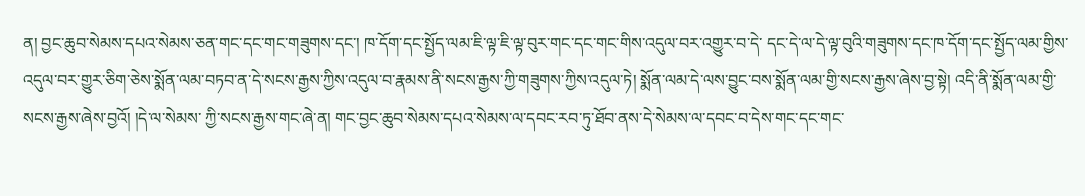ན། བྱང་ཆུབ་སེམས་དཔའ་སེམས་ཅན་གང་དང་གང་གཟུགས་དང་། ཁ་དོག་དང་སྤྱོད་ལམ་ཇི་ལྟ་ཇི་ལྟ་བུར་གང་དང་གང་གིས་འདུལ་བར་འགྱུར་བ་དེ་ དང་དེ་ལ་དེ་ལྟ་བུའི་གཟུགས་དང་ཁ་དོག་དང་སྤྱོད་ལམ་གྱིས་འདུལ་བར་གྱུར་ཅིག་ཅེས་སྨོན་ལམ་བཏབ་ན་དེ་སངས་རྒྱས་ཀྱིས་འདུལ་བ་རྣམས་ནི་སངས་རྒྱས་ཀྱི་གཟུགས་ཀྱིས་འདུལ་ཏེ། སྨོན་ལམ་དེ་ལས་བྱུང་བས་སྨོན་ལམ་གྱི་སངས་རྒྱས་ཞེས་བྱ་སྟེ། འདི་ནི་སྨོན་ལམ་གྱི་སངས་རྒྱས་ཞེས་བྱའོ། །དེ་ལ་སེམས་ ཀྱི་སངས་རྒྱས་གང་ཞེ་ན། གང་བྱང་ཆུབ་སེམས་དཔའ་སེམས་ལ་དབང་རབ་ཏུ་ཐོབ་ནས་དེ་སེམས་ལ་དབང་བ་དེས་གང་དང་གང་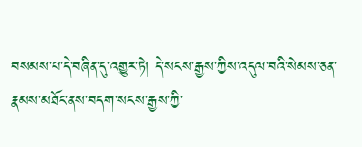བསམས་པ་དེ་བཞིན་དུ་འགྱུར་ཏེ། དེ་སངས་རྒྱས་ཀྱིས་འདུལ་བའི་སེམས་ཅན་རྣམས་མཐོང་ནས་བདག་སངས་རྒྱས་ཀྱི་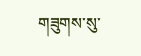གཟུགས་སུ་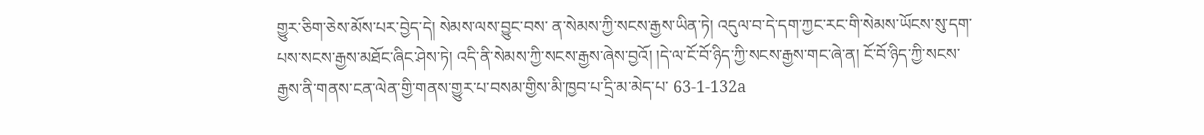གྱུར་ཅིག་ཅེས་མོས་པར་བྱེད་དེ། སེམས་ལས་བྱུང་བས་ ན་སེམས་ཀྱི་སངས་རྒྱས་ཡིན་ཏེ། འདུལ་བ་དེ་དག་ཀྱང་རང་གི་སེམས་ཡོངས་སུ་དག་པས་སངས་རྒྱས་མཐོང་ཞིང་ཤེས་ཏེ། འདི་ནི་སེམས་ཀྱི་སངས་རྒྱས་ཞེས་བྱའོ། །དེ་ལ་ངོ་བོ་ཉིད་ཀྱི་སངས་རྒྱས་གང་ཞེ་ན། ངོ་བོ་ཉིད་ཀྱི་སངས་རྒྱས་ནི་གནས་ངན་ལེན་གྱི་གནས་གྱུར་པ་བསམ་གྱིས་མི་ཁྱབ་པ་དྲི་མ་མེད་པ་ 63-1-132a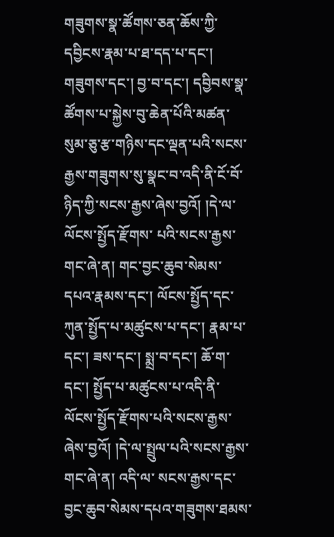གཟུགས་སྣ་ཚོགས་ཅན་ཆོས་ཀྱི་དབྱིངས་རྣམ་པ་ཐ་དད་པ་དང་། གཟུགས་དང་། བྱ་བ་དང་། དབྱིབས་སྣ་ཚོགས་པ་སྐྱེས་བུ་ཆེན་པོའི་མཚན་སུམ་ཅུ་རྩ་གཉིས་དང་ལྡན་པའི་སངས་རྒྱས་གཟུགས་སུ་སྣང་བ་འདི་ནི་ངོ་བོ་ཉིད་ཀྱི་སངས་རྒྱས་ཞེས་བྱའོ། །དེ་ལ་ལོངས་སྤྱོད་རྫོགས་ པའི་སངས་རྒྱས་གང་ཞེ་ན། གང་བྱང་ཆུབ་སེམས་དཔའ་རྣམས་དང་། ལོངས་སྤྱོད་དང་ཀུན་སྤྱོད་པ་མཚུངས་པ་དང་། རྣམ་པ་དང་། ཟས་དང་། སྨྲ་བ་དང་། ཆོ་ག་དང་། སྤྱོད་པ་མཚུངས་པ་འདི་ནི་ལོངས་སྤྱོད་རྫོགས་པའི་སངས་རྒྱས་ཞེས་བྱའོ། །དེ་ལ་སྤྲུལ་པའི་སངས་རྒྱས་གང་ཞེ་ན། འདི་ལ་ སངས་རྒྱས་དང་བྱང་ཆུབ་སེམས་དཔའ་གཟུགས་ཐམས་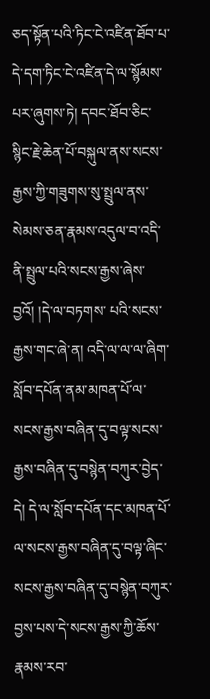ཅད་སྟོན་པའི་ཏིང་ངེ་འཛིན་ཐོབ་པ་དེ་དག་ཏིང་ངེ་འཛིན་དེ་ལ་སྙོམས་པར་ཞུགས་ཏེ། དབང་ཐོབ་ཅིང་སྙིང་རྗེ་ཆེན་པོ་བསྐུལ་ནས་སངས་རྒྱས་ཀྱི་གཟུགས་སུ་སྤྲུལ་ནས་སེམས་ཅན་རྣམས་འདུལ་བ་འདི་ནི་སྤྲུལ་པའི་སངས་རྒྱས་ཞེས་བྱའོ། །དེ་ལ་བཏགས་ པའི་སངས་རྒྱས་གང་ཞེ་ན། འདི་ལ་ལ་ལ་ཞིག་སློབ་དཔོན་ནམ་མཁན་པོ་ལ་སངས་རྒྱས་བཞིན་དུ་བལྟ་སངས་རྒྱས་བཞིན་དུ་བསྙེན་བཀུར་བྱེད་དེ། དེ་ལ་སློབ་དཔོན་དང་མཁན་པོ་ལ་སངས་རྒྱས་བཞིན་དུ་བལྟ་ཞིང་སངས་རྒྱས་བཞིན་དུ་བསྙེན་བཀུར་བྱས་པས་དེ་སངས་རྒྱས་ཀྱི་ཆོས་རྣམས་རབ་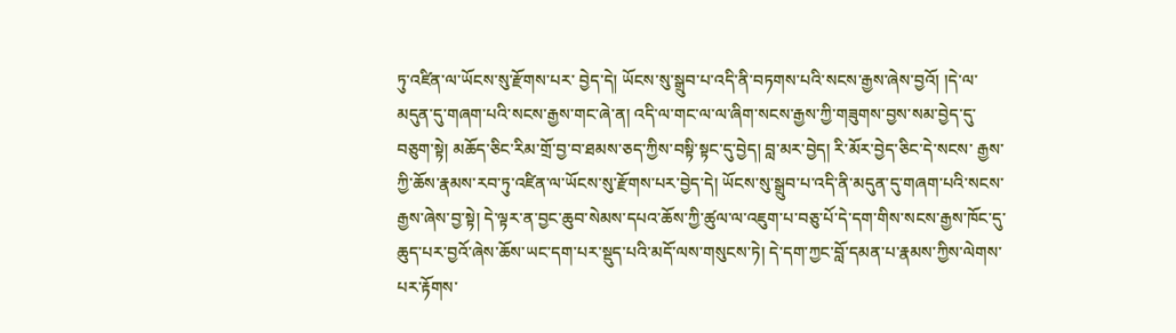ཏུ་འཛིན་ལ་ཡོངས་སུ་རྫོགས་པར་ བྱེད་དེ། ཡོངས་སུ་སྒྲུབ་པ་འདི་ནི་བཏགས་པའི་སངས་རྒྱས་ཞེས་བྱའོ། །དེ་ལ་མདུན་དུ་གཞག་པའི་སངས་རྒྱས་གང་ཞེ་ན། འདི་ལ་གང་ལ་ལ་ཞིག་སངས་རྒྱས་ཀྱི་གཟུགས་བྱས་སམ་བྱེད་དུ་བཅུག་སྟེ། མཆོད་ཅིང་རིམ་གྲོ་བྱ་བ་ཐམས་ཅད་ཀྱིས་བསྟི་སྟང་དུ་བྱེད། བླ་མར་བྱེད། རི་མོར་བྱེད་ཅིང་དེ་སངས་ རྒྱས་ཀྱི་ཆོས་རྣམས་རབ་ཏུ་འཛིན་ལ་ཡོངས་སུ་རྫོགས་པར་བྱེད་དེ། ཡོངས་སུ་སྒྲུབ་པ་འདི་ནི་མདུན་དུ་གཞག་པའི་སངས་རྒྱས་ཞེས་བྱ་སྟེ། དེ་ལྟར་ན་བྱང་ཆུབ་སེམས་དཔའ་ཆོས་ཀྱི་ཚུལ་ལ་འཇུག་པ་བཅུ་པོ་དེ་དག་གིས་སངས་རྒྱས་ཁོང་དུ་ཆུད་པར་བྱའོ་ཞེས་ཆོས་ཡང་དག་པར་སྡུད་པའི་མདོ་ལས་གསུངས་ཏེ། དེ་དག་ཀྱང་བློ་དམན་པ་རྣམས་ཀྱིས་ལེགས་པར་རྟོགས་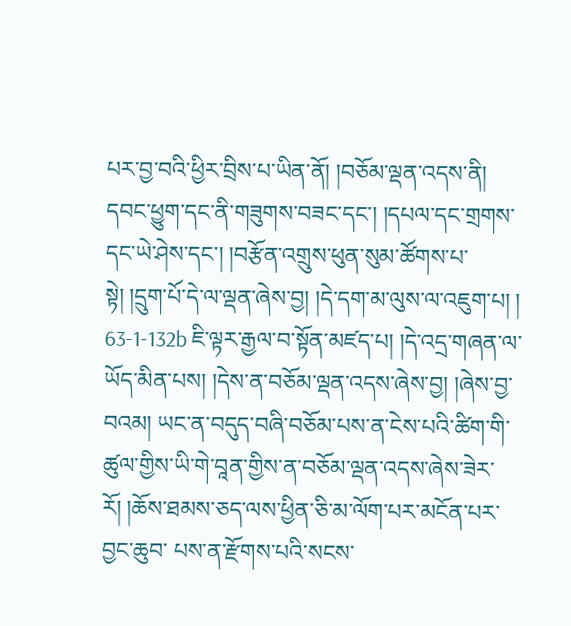པར་བྱ་བའི་ཕྱིར་བྲིས་པ་ཡིན་ནོ། །བཅོམ་ལྡན་འདས་ནི། དབང་ཕྱུག་དང་ནི་གཟུགས་བཟང་དང་། །དཔལ་དང་གྲགས་དང་ཡེ་ཤེས་དང་། །བརྩོན་འགྲུས་ཕུན་སུམ་ཚོགས་པ་སྟེ། །དྲུག་པོ་དེ་ལ་ལྡན་ཞེས་བྱ། །དེ་དག་མ་ལུས་ལ་འཇུག་པ། ། 63-1-132b ཇི་ལྟར་རྒྱལ་བ་སྟོན་མཛད་པ། །དེ་འདྲ་གཞན་ལ་ཡོད་མིན་པས། །དེས་ན་བཅོམ་ལྡན་འདས་ཞེས་བྱ། །ཞེས་བྱ་བའམ། ཡང་ན་བདུད་བཞི་བཅོམ་པས་ན་ངེས་པའི་ཚིག་གི་ཚུལ་གྱིས་ཡི་གེ་བཱན་གྱིས་ན་བཅོམ་ལྡན་འདས་ཞེས་ཟེར་རོ། །ཆོས་ཐམས་ཅད་ལས་ཕྱིན་ཅི་མ་ལོག་པར་མངོན་པར་བྱང་ཆུབ་ པས་ན་རྫོགས་པའི་སངས་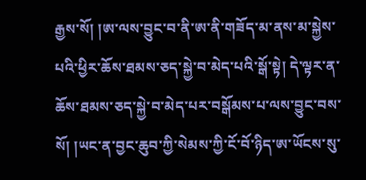རྒྱས་སོ། །ཨ་ལས་བྱུང་བ་ནི་ཨ་ནི་གཟོད་མ་ནས་མ་སྐྱེས་པའི་ཕྱིར་ཆོས་ཐམས་ཅད་སྐྱེ་བ་མེད་པའི་སྒོ་སྟེ། དེ་ལྟར་ན་ཆོས་ཐམས་ཅད་སྐྱེ་བ་མེད་པར་བསྒོམས་པ་ལས་བྱུང་བས་སོ། །ཡང་ན་བྱང་ཆུབ་ཀྱི་སེམས་ཀྱི་ངོ་བོ་ཉིད་ཨ་ཡོངས་སུ་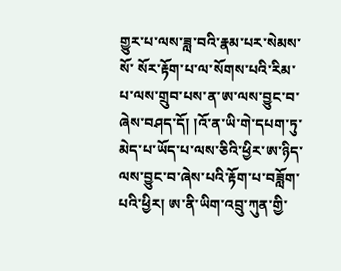གྱུར་པ་ལས་ཟླ་བའི་རྣམ་པར་སེམས་སོ་ སོར་རྟོག་པ་ལ་སོགས་པའི་རིམ་པ་ལས་གྲུབ་པས་ན་ཨ་ལས་བྱུང་བ་ཞེས་བཤད་དོ། །འོ་ན་ཡི་གེ་དཔག་ཏུ་མེད་པ་ཡོད་པ་ལས་ཅིའི་ཕྱིར་ཨ་ཉིད་ལས་བྱུང་བ་ཞེས་པའི་རྟོག་པ་བཟློག་པའི་ཕྱིར། ཨ་ནི་ཡིག་འབྲུ་ཀུན་གྱི་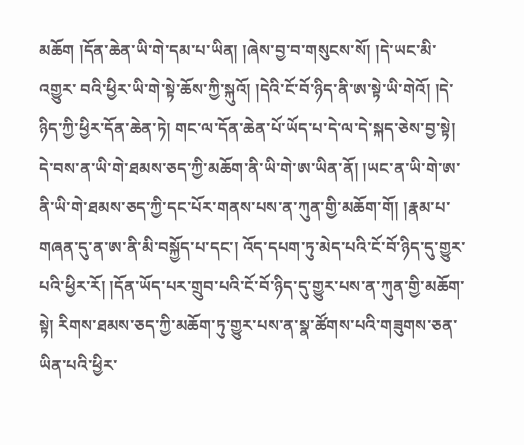མཆོག །དོན་ཆེན་ཡི་གེ་དམ་པ་ཡིན། །ཞེས་བྱ་བ་གསུངས་སོ། །དེ་ཡང་མི་འགྱུར་ བའི་ཕྱིར་ཡི་གེ་སྟེ་ཆོས་ཀྱི་སྐུའོ། །དེའི་ངོ་བོ་ཉིད་ནི་ཨ་སྟེ་ཡི་གེའོ། །དེ་ཉིད་ཀྱི་ཕྱིར་དོན་ཆེན་ཏེ། གང་ལ་དོན་ཆེན་པོ་ཡོད་པ་དེ་ལ་དེ་སྐད་ཅེས་བྱ་སྟེ། དེ་བས་ན་ཡི་གེ་ཐམས་ཅད་ཀྱི་མཆོག་ནི་ཡི་གེ་ཨ་ཡིན་ནོ། །ཡང་ན་ཡི་གེ་ཨ་ནི་ཡི་གེ་ཐམས་ཅད་ཀྱི་དང་པོར་གནས་པས་ན་ཀུན་གྱི་མཆོག་གོ། །རྣམ་པ་ གཞན་དུ་ན་ཨ་ནི་མི་བསྐྱོད་པ་དང་། འོད་དཔག་ཏུ་མེད་པའི་ངོ་བོ་ཉིད་དུ་གྱུར་པའི་ཕྱིར་རོ། །དོན་ཡོད་པར་གྲུབ་པའི་ངོ་བོ་ཉིད་དུ་གྱུར་པས་ན་ཀུན་གྱི་མཆོག་སྟེ། རིགས་ཐམས་ཅད་ཀྱི་མཆོག་ཏུ་གྱུར་པས་ན་སྣ་ཚོགས་པའི་གཟུགས་ཅན་ཡིན་པའི་ཕྱིར་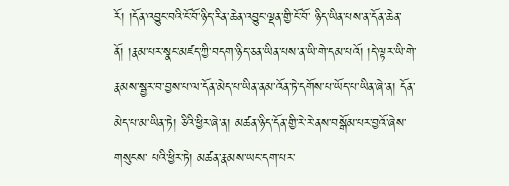རོ། །དོན་འབྱུང་བའི་ངོ་བོ་ཉིད་རིན་ཆེན་འབྱུང་ལྡན་གྱི་ངོ་བོ་ ཉིད་ཡིན་པས་ན་དོན་ཆེན་ནོ། །རྣམ་པར་སྣང་མཛད་ཀྱི་བདག་ཉིད་ཅན་ཡིན་པས་ན་ཡི་གེ་དམ་པའོ། །དེ་ལྟར་ཡི་གེ་རྣམས་སྦྱར་བ་བྱས་པ་ལ་དོན་མེད་པ་ཡིན་ནམ་འོན་ཏེ་དགོས་པ་ཡོད་པ་ཡིན་ཞེ་ན། དོན་མེད་པ་མ་ཡིན་ཏེ། ཅིའི་ཕྱིར་ཞེ་ན། མཚན་ཉིད་དོན་གྱི་རེ་རེ་ནས་བསྒོམ་པར་བྱའོ་ཞེས་གསུངས་ པའི་ཕྱིར་ཏེ། མཚན་རྣམས་ཡང་དག་པར་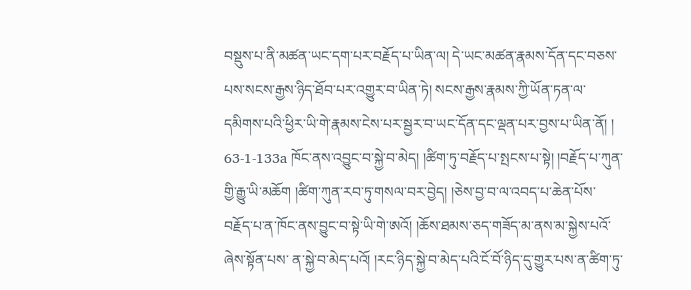བསྡུས་པ་ནི་མཚན་ཡང་དག་པར་བརྗོད་པ་ཡིན་ལ། དེ་ཡང་མཚན་རྣམས་དོན་དང་བཅས་པས་སངས་རྒྱས་ཉིད་ཐོབ་པར་འགྱུར་བ་ཡིན་ཏེ། སངས་རྒྱས་རྣམས་ཀྱི་ཡོན་ཏན་ལ་དམིགས་པའི་ཕྱིར་ཡི་གེ་རྣམས་ངེས་པར་སྦྱར་བ་ཡང་དོན་དང་ལྡན་པར་བྱས་པ་ཡིན་ནོ། ། 63-1-133a ཁོང་ནས་འབྱུང་བ་སྐྱེ་བ་མེད། །ཚིག་ཏུ་བརྗོད་པ་སྤངས་པ་སྟེ། །བརྗོད་པ་ཀུན་གྱི་རྒྱུ་ཡི་མཆོག །ཚིག་ཀུན་རབ་ཏུ་གསལ་བར་བྱེད། །ཅེས་བྱ་བ་ལ་འབད་པ་ཆེན་པོས་བརྗོད་པ་ན་ཁོང་ནས་བྱུང་བ་སྟེ་ཡི་གེ་ཨའོ། །ཆོས་ཐམས་ཅད་གཟོད་མ་ནས་མ་སྐྱེས་པའོ་ཞེས་སྟོན་པས་ ན་སྐྱེ་བ་མེད་པའོ། །རང་ཉིད་སྐྱེ་བ་མེད་པའི་ངོ་བོ་ཉིད་དུ་གྱུར་པས་ན་ཚིག་ཏུ་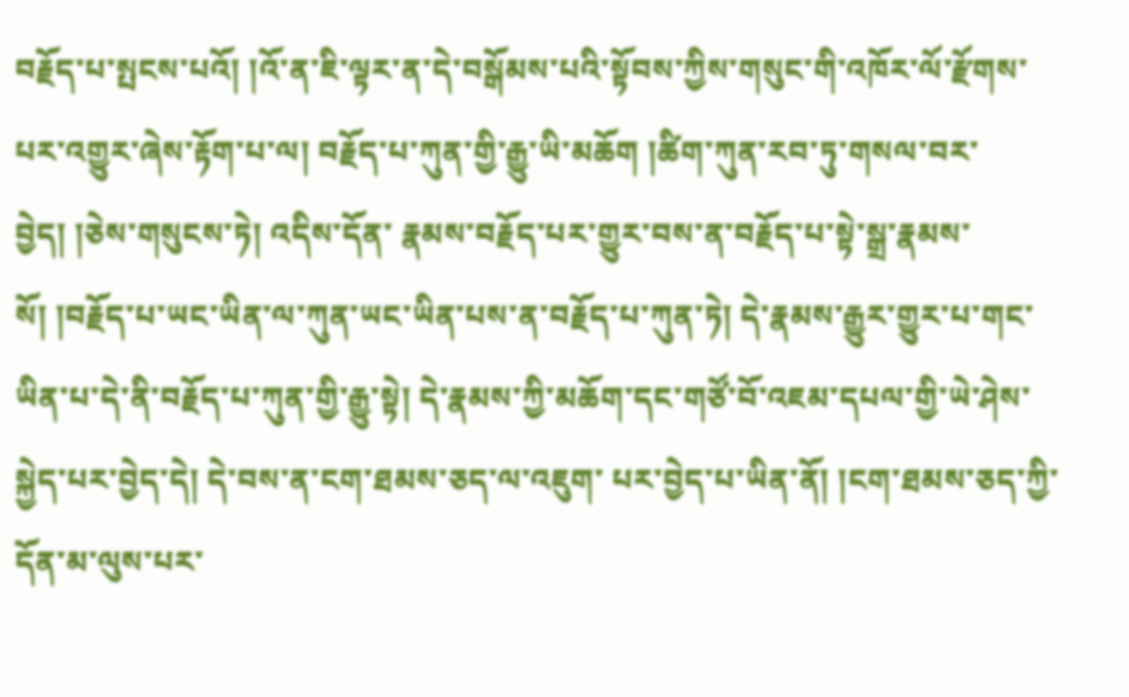བརྗོད་པ་སྤངས་པའོ། །འོ་ན་ཇི་ལྟར་ན་དེ་བསྒོམས་པའི་སྟོབས་ཀྱིས་གསུང་གི་འཁོར་ལོ་རྫོགས་པར་འགྱུར་ཞེས་རྟོག་པ་ལ། བརྗོད་པ་ཀུན་གྱི་རྒྱུ་ཡི་མཆོག །ཚིག་ཀུན་རབ་ཏུ་གསལ་བར་བྱེད། །ཅེས་གསུངས་ཏེ། འདིས་དོན་ རྣམས་བརྗོད་པར་གྱུར་བས་ན་བརྗོད་པ་སྟེ་སྒྲ་རྣམས་སོ། །བརྗོད་པ་ཡང་ཡིན་ལ་ཀུན་ཡང་ཡིན་པས་ན་བརྗོད་པ་ཀུན་ཏེ། དེ་རྣམས་རྒྱུར་གྱུར་པ་གང་ཡིན་པ་དེ་ནི་བརྗོད་པ་ཀུན་གྱི་རྒྱུ་སྟེ། དེ་རྣམས་ཀྱི་མཆོག་དང་གཙོ་བོ་འཇམ་དཔལ་གྱི་ཡེ་ཤེས་སྐྱེད་པར་བྱེད་དེ། དེ་བས་ན་ངག་ཐམས་ཅད་ལ་འཇུག་ པར་བྱེད་པ་ཡིན་ནོ། །ངག་ཐམས་ཅད་ཀྱི་དོན་མ་ལུས་པར་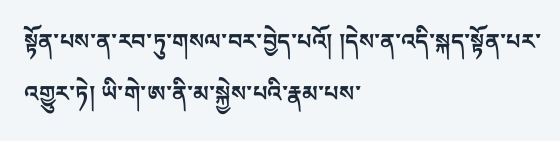སྟོན་པས་ན་རབ་ཏུ་གསལ་བར་བྱེད་པའོ། །དེས་ན་འདི་སྐད་སྟོན་པར་འགྱུར་ཏེ། ཡི་གེ་ཨ་ནི་མ་སྐྱེས་པའི་རྣམ་པས་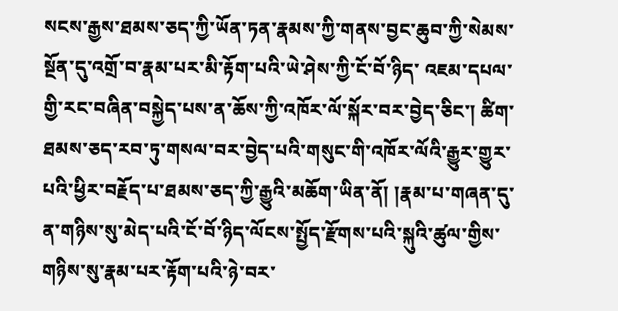སངས་རྒྱས་ཐམས་ཅད་ཀྱི་ཡོན་ཏན་རྣམས་ཀྱི་གནས་བྱང་ཆུབ་ཀྱི་སེམས་སྔོན་དུ་འགྲོ་བ་རྣམ་པར་མི་རྟོག་པའི་ཡེ་ཤེས་ཀྱི་ངོ་བོ་ཉིད་ འཇམ་དཔལ་གྱི་རང་བཞིན་བསྐྱེད་པས་ན་ཆོས་ཀྱི་འཁོར་ལོ་སྐོར་བར་བྱེད་ཅིང་། ཚིག་ཐམས་ཅད་རབ་ཏུ་གསལ་བར་བྱེད་པའི་གསུང་གི་འཁོར་ལོའི་རྒྱུར་གྱུར་པའི་ཕྱིར་བརྗོད་པ་ཐམས་ཅད་ཀྱི་རྒྱུའི་མཆོག་ཡིན་ནོ། །རྣམ་པ་གཞན་དུ་ན་གཉིས་སུ་མེད་པའི་ངོ་བོ་ཉིད་ལོངས་སྤྱོད་རྫོགས་པའི་སྐུའི་ཚུལ་གྱིས་ གཉིས་སུ་རྣམ་པར་རྟོག་པའི་ཉེ་བར་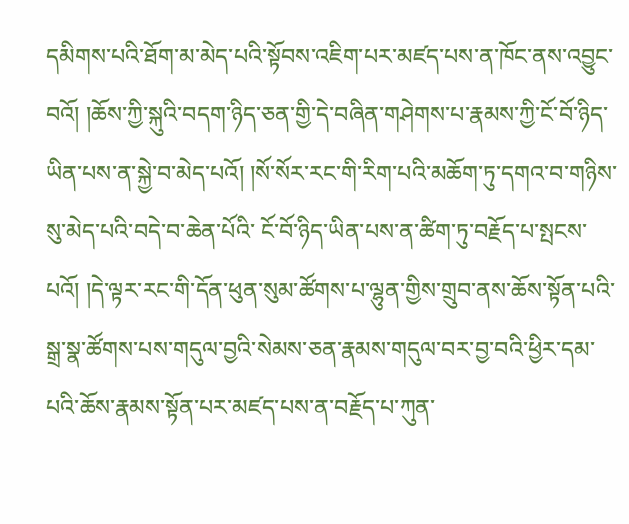དམིགས་པའི་ཐོག་མ་མེད་པའི་སྟོབས་འཇིག་པར་མཛད་པས་ན་ཁོང་ནས་འབྱུང་བའོ། །ཆོས་ཀྱི་སྐུའི་བདག་ཉིད་ཅན་གྱི་དེ་བཞིན་གཤེགས་པ་རྣམས་ཀྱི་ངོ་བོ་ཉིད་ཡིན་པས་ན་སྐྱེ་བ་མེད་པའོ། །སོ་སོར་རང་གི་རིག་པའི་མཆོག་ཏུ་དགའ་བ་གཉིས་སུ་མེད་པའི་བདེ་བ་ཆེན་པོའི་ ངོ་བོ་ཉིད་ཡིན་པས་ན་ཚིག་ཏུ་བརྗོད་པ་སྤངས་པའོ། །དེ་ལྟར་རང་གི་དོན་ཕུན་སུམ་ཚོགས་པ་ལྷུན་གྱིས་གྲུབ་ནས་ཆོས་སྟོན་པའི་སྒྲ་སྣ་ཚོགས་པས་གདུལ་བྱའི་སེམས་ཅན་རྣམས་གདུལ་བར་བྱ་བའི་ཕྱིར་དམ་པའི་ཆོས་རྣམས་སྟོན་པར་མཛད་པས་ན་བརྗོད་པ་ཀུན་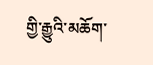གྱི་རྒྱུའི་མཆོག་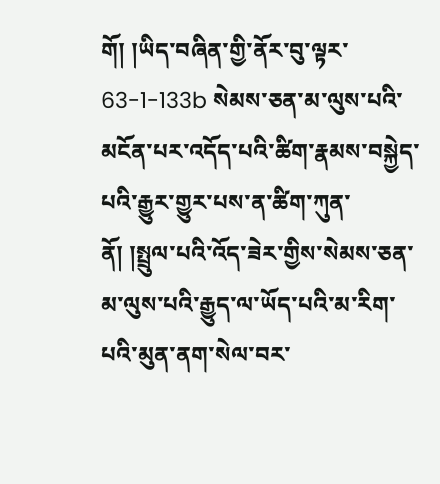གོ། །ཡིད་བཞིན་གྱི་ནོར་བུ་ལྟར་ 63-1-133b སེམས་ཅན་མ་ལུས་པའི་མངོན་པར་འདོད་པའི་ཚིག་རྣམས་བསྐྱེད་པའི་རྒྱུར་གྱུར་པས་ན་ཚིག་ཀུན་ནོ། །སྤྲུལ་པའི་འོད་ཟེར་གྱིས་སེམས་ཅན་མ་ལུས་པའི་རྒྱུད་ལ་ཡོད་པའི་མ་རིག་པའི་མུན་ནག་སེལ་བར་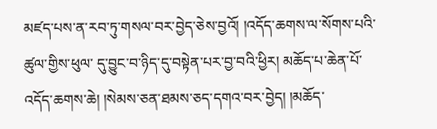མཛད་པས་ན་རབ་ཏུ་གསལ་བར་བྱེད་ཅེས་བྱའོ། །འདོད་ཆགས་ལ་སོགས་པའི་ཚུལ་གྱིས་ཕུལ་ དུ་བྱུང་བ་ཉིད་དུ་བསྟེན་པར་བྱ་བའི་ཕྱིར། མཆོད་པ་ཆེན་པོ་འདོད་ཆགས་ཆེ། །སེམས་ཅན་ཐམས་ཅད་དགའ་བར་བྱེད། །མཆོད་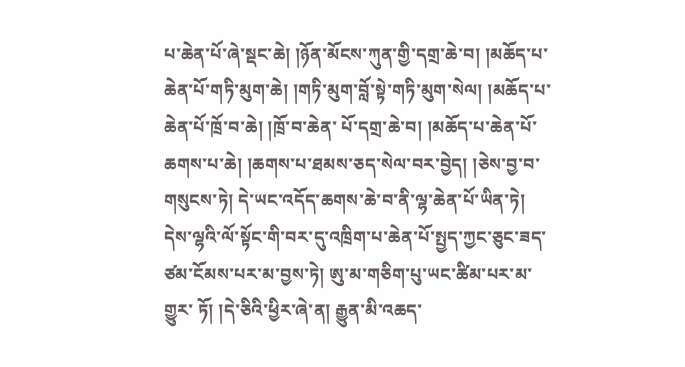པ་ཆེན་པོ་ཞེ་སྡང་ཆེ། །ཉོན་མོངས་ཀུན་གྱི་དགྲ་ཆེ་བ། །མཆོད་པ་ཆེན་པོ་གཏི་མུག་ཆེ། །གཏི་མུག་བློ་སྟེ་གཏི་མུག་སེལ། །མཆོད་པ་ཆེན་པོ་ཁྲོ་བ་ཆེ། །ཁྲོ་བ་ཆེན་ པོ་དགྲ་ཆེ་བ། །མཆོད་པ་ཆེན་པོ་ཆགས་པ་ཆེ། །ཆགས་པ་ཐམས་ཅད་སེལ་བར་བྱེད། །ཅེས་བྱ་བ་གསུངས་ཏེ། དེ་ཡང་འདོད་ཆགས་ཆེ་བ་ནི་ལྷ་ཆེན་པོ་ཡིན་ཏེ། དེས་ལྷའི་ལོ་སྟོང་གི་བར་དུ་འཁྲིག་པ་ཆེན་པོ་སྤྱད་ཀྱང་ཅུང་ཟད་ཙམ་ངོམས་པར་མ་བྱས་ཏེ། ཨུ་མ་གཅིག་པུ་ཡང་ཚིམ་པར་མ་གྱུར་ ཏོ། །དེ་ཅིའི་ཕྱིར་ཞེ་ན། རྒྱུན་མི་འཆད་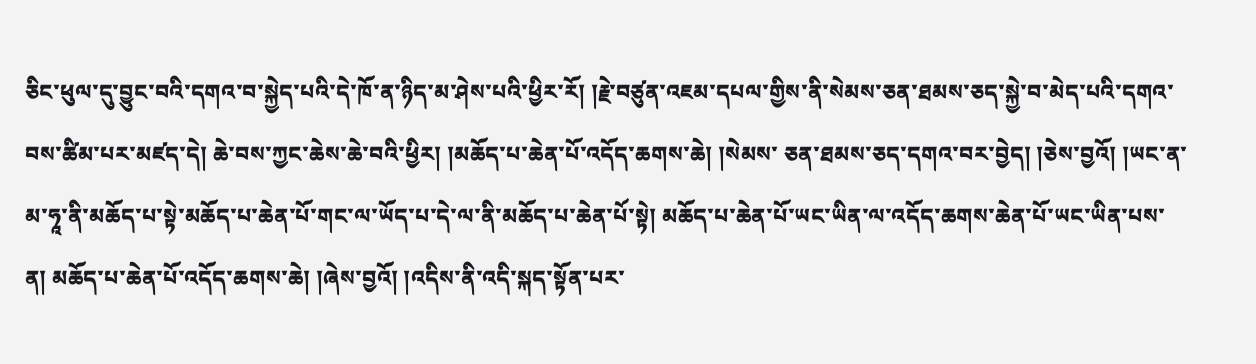ཅིང་ཕུལ་དུ་བྱུང་བའི་དགའ་བ་སྐྱེད་པའི་དེ་ཁོ་ན་ཉིད་མ་ཤེས་པའི་ཕྱིར་རོ། །རྗེ་བཙུན་འཇམ་དཔལ་གྱིས་ནི་སེམས་ཅན་ཐམས་ཅད་སྐྱེ་བ་མེད་པའི་དགའ་བས་ཚིམ་པར་མཛད་དེ། ཆེ་བས་ཀྱང་ཆེས་ཆེ་བའི་ཕྱིར། །མཆོད་པ་ཆེན་པོ་འདོད་ཆགས་ཆེ། །སེམས་ ཅན་ཐམས་ཅད་དགའ་བར་བྱེད། །ཅེས་བྱའོ། །ཡང་ན་མ་ཧཱ་ནི་མཆོད་པ་སྟེ་མཆོད་པ་ཆེན་པོ་གང་ལ་ཡོད་པ་དེ་ལ་ནི་མཆོད་པ་ཆེན་པོ་སྟེ། མཆོད་པ་ཆེན་པོ་ཡང་ཡིན་ལ་འདོད་ཆགས་ཆེན་པོ་ཡང་ཡིན་པས་ན། མཆོད་པ་ཆེན་པོ་འདོད་ཆགས་ཆེ། །ཞེས་བྱའོ། །འདིས་ནི་འདི་སྐད་སྟོན་པར་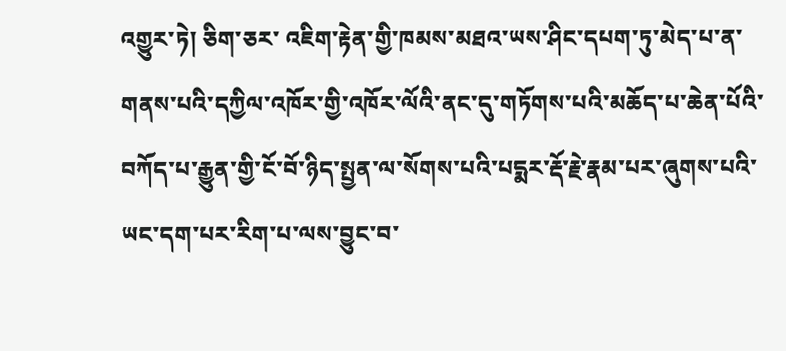འགྱུར་ཏེ། ཅིག་ཅར་ འཇིག་རྟེན་གྱི་ཁམས་མཐའ་ཡས་ཤིང་དཔག་ཏུ་མེད་པ་ན་གནས་པའི་དཀྱིལ་འཁོར་གྱི་འཁོར་ལོའི་ནང་དུ་གཏོགས་པའི་མཆོད་པ་ཆེན་པོའི་བཀོད་པ་རྒྱུན་གྱི་ངོ་བོ་ཉིད་སྤྱན་ལ་སོགས་པའི་པདྨར་རྡོ་རྗེ་རྣམ་པར་ཞུགས་པའི་ཡང་དག་པར་རིག་པ་ལས་བྱུང་བ་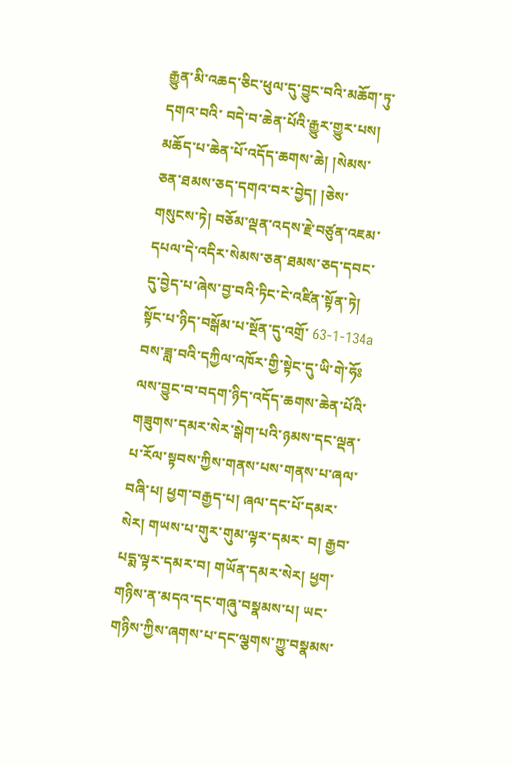རྒྱུན་མི་འཆད་ཅིང་ཕུལ་དུ་བྱུང་བའི་མཆོག་ཏུ་དགའ་བའི་ བདེ་བ་ཆེན་པོའི་རྒྱུར་གྱུར་པས། མཆོད་པ་ཆེན་པོ་འདོད་ཆགས་ཆེ། །སེམས་ཅན་ཐམས་ཅད་དགའ་བར་བྱེད། །ཅེས་གསུངས་ཏེ། བཅོམ་ལྡན་འདས་རྗེ་བཙུན་འཇམ་དཔལ་དེ་འདིར་སེམས་ཅན་ཐམས་ཅད་དབང་དུ་བྱེད་པ་ཞེས་བྱ་བའི་ཏིང་ངེ་འཛིན་སྟོན་ཏེ། སྟོང་པ་ཉིད་བསྒོམ་པ་སྔོན་དུ་འགྲོ་ 63-1-134a བས་ཟླ་བའི་དཀྱིལ་འཁོར་གྱི་སྟེང་དུ་ཡི་གེ་ཧོཿལས་བྱུང་བ་བདག་ཉིད་འདོད་ཆགས་ཆེན་པོའི་གཟུགས་དམར་སེར་སྒེག་པའི་ཉམས་དང་ལྡན་པ་རོལ་སྟབས་ཀྱིས་གནས་པས་གནས་པ་ཞལ་བཞི་པ། ཕྱག་བརྒྱད་པ། ཞལ་དང་པོ་དམར་སེར། གཡས་པ་གུར་གུམ་ལྟར་དམར་ བ། རྒྱབ་པདྨ་ལྟར་དམར་བ། གཡོན་དམར་སེར། ཕྱག་གཉིས་ན་མདའ་དང་གཞུ་བསྣམས་པ། ཡང་གཉིས་ཀྱིས་ཞགས་པ་དང་ལྕགས་ཀྱུ་བསྣམས་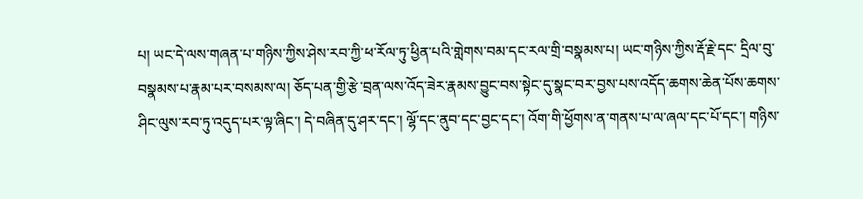པ། ཡང་དེ་ལས་གཞན་པ་གཉིས་ཀྱིས་ཤེས་རབ་ཀྱི་ཕ་རོལ་ཏུ་ཕྱིན་པའི་གླེགས་བམ་དང་རལ་གྲི་བསྣམས་པ། ཡང་གཉིས་ཀྱིས་རྡོ་རྗེ་དང་ དྲིལ་བུ་བསྣམས་པ་རྣམ་པར་བསམས་ལ། ཅོད་པན་གྱི་རྩེ་བྲན་ལས་འོད་ཟེར་རྣམས་བྱུང་བས་སྟེང་དུ་སྣང་བར་བྱས་པས་འདོད་ཆགས་ཆེན་པོས་ཆགས་ཤིང་ལུས་རབ་ཏུ་འདུད་པར་ལྟ་ཞིང་། དེ་བཞིན་དུ་ཤར་དང་། ལྷོ་དང་ནུབ་དང་བྱང་དང་། འོག་གི་ཕྱོགས་ན་གནས་པ་ལ་ཞལ་དང་པོ་དང་། གཉིས་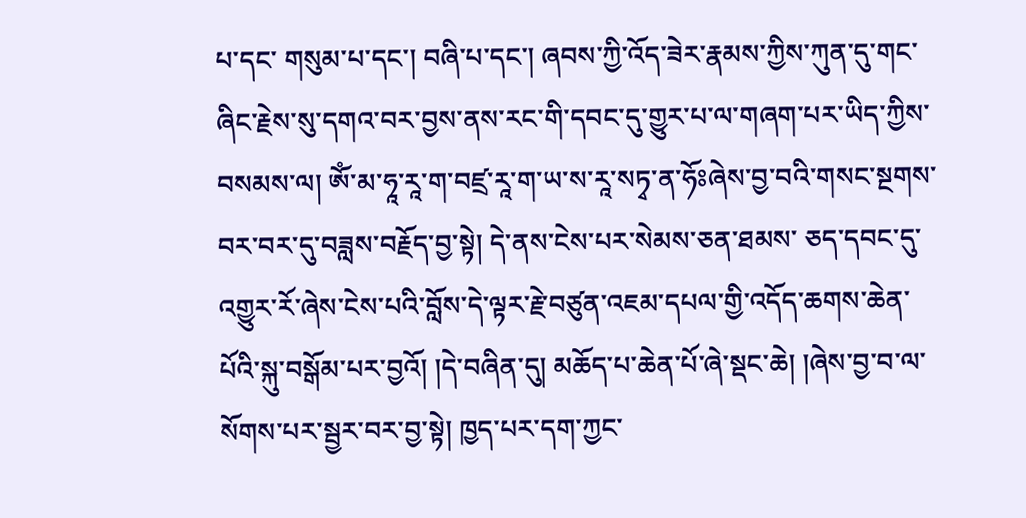པ་དང་ གསུམ་པ་དང་། བཞི་པ་དང་། ཞབས་ཀྱི་འོད་ཟེར་རྣམས་ཀྱིས་ཀུན་དུ་གང་ཞིང་རྗེས་སུ་དགའ་བར་བྱས་ནས་རང་གི་དབང་དུ་གྱུར་པ་ལ་གཞག་པར་ཡིད་ཀྱིས་བསམས་ལ། ཨོཾ་མ་ཧཱ་རཱ་ག་བཛྲ་རཱ་ག་ཡ་ས་རཱ་སཏྭ་ན་ཧོཿཞེས་བྱ་བའི་གསང་སྔགས་བར་བར་དུ་བཟླས་བརྗོད་བྱ་སྟེ། དེ་ནས་ངེས་པར་སེམས་ཅན་ཐམས་ ཅད་དབང་དུ་འགྱུར་རོ་ཞེས་ངེས་པའི་བློས་དེ་ལྟར་རྗེ་བཙུན་འཇམ་དཔལ་གྱི་འདོད་ཆགས་ཆེན་པོའི་སྐུ་བསྒོམ་པར་བྱའོ། །དེ་བཞིན་དུ། མཆོད་པ་ཆེན་པོ་ཞེ་སྡང་ཆེ། །ཞེས་བྱ་བ་ལ་སོགས་པར་སྦྱར་བར་བྱ་སྟེ། ཁྱད་པར་དག་ཀྱང་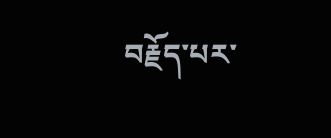བརྗོད་པར་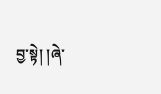བྱ་སྟེ། །ཞེ་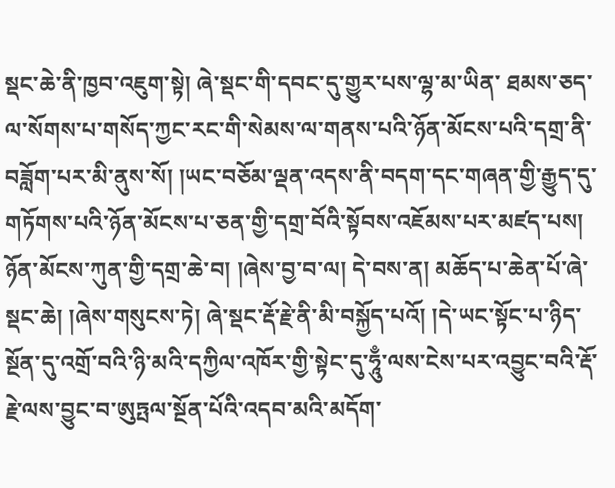སྡང་ཆེ་ནི་ཁྱབ་འཇུག་སྟེ། ཞེ་སྡང་གི་དབང་དུ་གྱུར་པས་ལྷ་མ་ཡིན་ ཐམས་ཅད་ལ་སོགས་པ་གསོད་ཀྱང་རང་གི་སེམས་ལ་གནས་པའི་ཉོན་མོངས་པའི་དགྲ་ནི་བཟློག་པར་མི་ནུས་སོ། །ཡང་བཅོམ་ལྡན་འདས་ནི་བདག་དང་གཞན་གྱི་རྒྱུད་དུ་གཏོགས་པའི་ཉོན་མོངས་པ་ཅན་གྱི་དགྲ་བོའི་སྟོབས་འཇོམས་པར་མཛད་པས། ཉོན་མོངས་ཀུན་གྱི་དགྲ་ཆེ་བ། །ཞེས་བྱ་བ་ལ། དེ་བས་ན། མཆོད་པ་ཆེན་པོ་ཞེ་སྡང་ཆེ། །ཞེས་གསུངས་ཏེ། ཞེ་སྡང་རྡོ་རྗེ་ནི་མི་བསྐྱོད་པའོ། །དེ་ཡང་སྟོང་པ་ཉིད་སྔོན་དུ་འགྲོ་བའི་ཉི་མའི་དཀྱིལ་འཁོར་གྱི་སྟེང་དུ་ཧཱུྃ་ལས་ངེས་པར་འབྱུང་བའི་རྡོ་རྗེ་ལས་བྱུང་བ་ཨུཏྤལ་སྔོན་པོའི་འདབ་མའི་མདོག་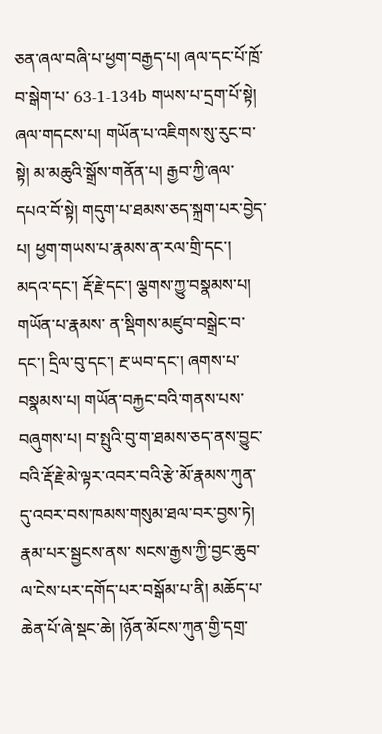ཅན་ཞལ་བཞི་པ་ཕྱག་བརྒྱད་པ། ཞལ་དང་པོ་ཁྲོ་བ་སྒེག་པ་ 63-1-134b གཡས་པ་དྲག་པོ་སྟེ། ཞལ་གདངས་པ། གཡོན་པ་འཇིགས་སུ་རུང་བ་སྟེ། མ་མཆུའི་སྒྲོས་གནོན་པ། རྒྱབ་ཀྱི་ཞལ་དཔའ་བོ་སྟེ། གདུག་པ་ཐམས་ཅད་སྐྲག་པར་བྱེད་པ། ཕྱག་གཡས་པ་རྣམས་ན་རལ་གྲི་དང་། མདའ་དང་། རྡོ་རྗེ་དང་། ལྕགས་ཀྱུ་བསྣམས་པ། གཡོན་པ་རྣམས་ ན་སྡིགས་མཛུབ་བསྒྲེང་བ་དང་། དྲིལ་བུ་དང་། རྔ་ཡབ་དང་། ཞགས་པ་བསྣམས་པ། གཡོན་བརྐྱང་བའི་གནས་པས་བཞུགས་པ། བ་སྤུའི་བུ་ག་ཐམས་ཅད་ནས་བྱུང་བའི་རྡོ་རྗེ་མེ་ལྟར་འབར་བའི་རྩེ་མོ་རྣམས་ཀུན་དུ་འབར་བས་ཁམས་གསུམ་ཐལ་བར་བྱས་ཏེ། རྣམ་པར་སྦྱངས་ནས་ སངས་རྒྱས་ཀྱི་བྱང་ཆུབ་ལ་ངེས་པར་དགོད་པར་བསྒོམ་པ་ནི། མཆོད་པ་ཆེན་པོ་ཞེ་སྡང་ཆེ། །ཉོན་མོངས་ཀུན་གྱི་དགྲ་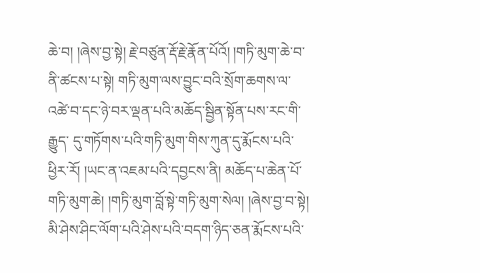ཆེ་བ། །ཞེས་བྱ་སྟེ། རྗེ་བཙུན་རྡོ་རྗེ་རྣོན་པོའོ། །གཏི་མུག་ཆེ་བ་ནི་ཚངས་པ་སྟེ། གཏི་མུག་ལས་བྱུང་བའི་སྲོག་ཆགས་ལ་འཚེ་བ་དང་ཉེ་བར་ལྡན་པའི་མཆོད་སྦྱིན་སྟོན་པས་རང་གི་རྒྱུད་ དུ་གཏོགས་པའི་གཏི་མུག་གིས་ཀུན་དུ་རྨོངས་པའི་ཕྱིར་རོ། །ཡང་ན་འཇམ་པའི་དབྱངས་ནི། མཆོད་པ་ཆེན་པོ་གཏི་མུག་ཆེ། །གཏི་མུག་བློ་སྟེ་གཏི་མུག་སེལ། །ཞེས་བྱ་བ་སྟེ། མི་ཤེས་ཤིང་ལོག་པའི་ཤེས་པའི་བདག་ཉིད་ཅན་རྨོངས་པའི་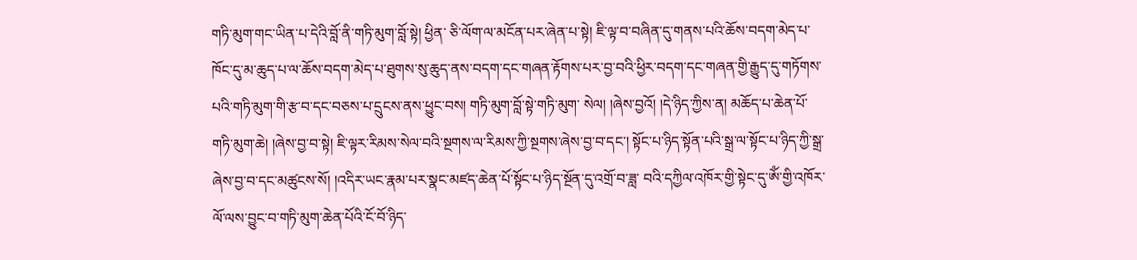གཏི་མུག་གང་ཡིན་པ་དེའི་བློ་ནི་གཏི་མུག་བློ་སྟེ། ཕྱིན་ ཅི་ལོག་ལ་མངོན་པར་ཞེན་པ་སྟེ། ཇི་ལྟ་བ་བཞིན་དུ་གནས་པའི་ཆོས་བདག་མེད་པ་ཁོང་དུ་མ་ཆུད་པ་ལ་ཆོས་བདག་མེད་པ་ཐུགས་སུ་ཆུད་ནས་བདག་དང་གཞན་རྟོགས་པར་བྱ་བའི་ཕྱིར་བདག་དང་གཞན་གྱི་རྒྱུད་དུ་གཏོགས་པའི་གཏི་མུག་གི་རྩ་བ་དང་བཅས་པ་དྲུངས་ནས་ཕྱུང་བས། གཏི་མུག་བློ་སྟེ་གཏི་མུག་ སེལ། །ཞེས་བྱའོ། །དེ་ཉིད་ཀྱིས་ན། མཆོད་པ་ཆེན་པོ་གཏི་མུག་ཆེ། །ཞེས་བྱ་བ་སྟེ། ཇི་ལྟར་རིམས་སེལ་བའི་སྔགས་ལ་རིམས་ཀྱི་སྔགས་ཞེས་བྱ་བ་དང་། སྟོང་པ་ཉིད་སྟོན་པའི་སྒྲ་ལ་སྟོང་པ་ཉིད་ཀྱི་སྒྲ་ཞེས་བྱ་བ་དང་མཚུངས་སོ། །འདིར་ཡང་རྣམ་པར་སྣང་མཛད་ཆེན་པོ་སྟོང་པ་ཉིད་སྔོན་དུ་འགྲོ་བ་ཟླ་ བའི་དཀྱིལ་འཁོར་གྱི་སྟེང་དུ་ཨོཾ་གྱི་འཁོར་ལོ་ལས་བྱུང་བ་གཏི་མུག་ཆེན་པོའི་ངོ་བོ་ཉིད་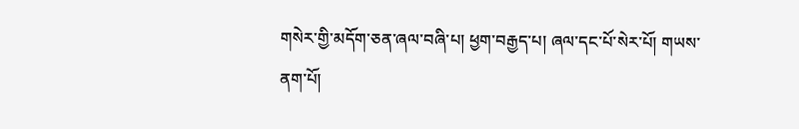གསེར་གྱི་མདོག་ཅན་ཞལ་བཞི་པ། ཕྱག་བརྒྱད་པ། ཞལ་དང་པོ་སེར་པོ། གཡས་ནག་པོ།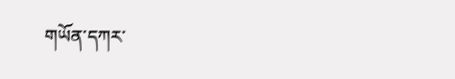གཡོན་དཀར་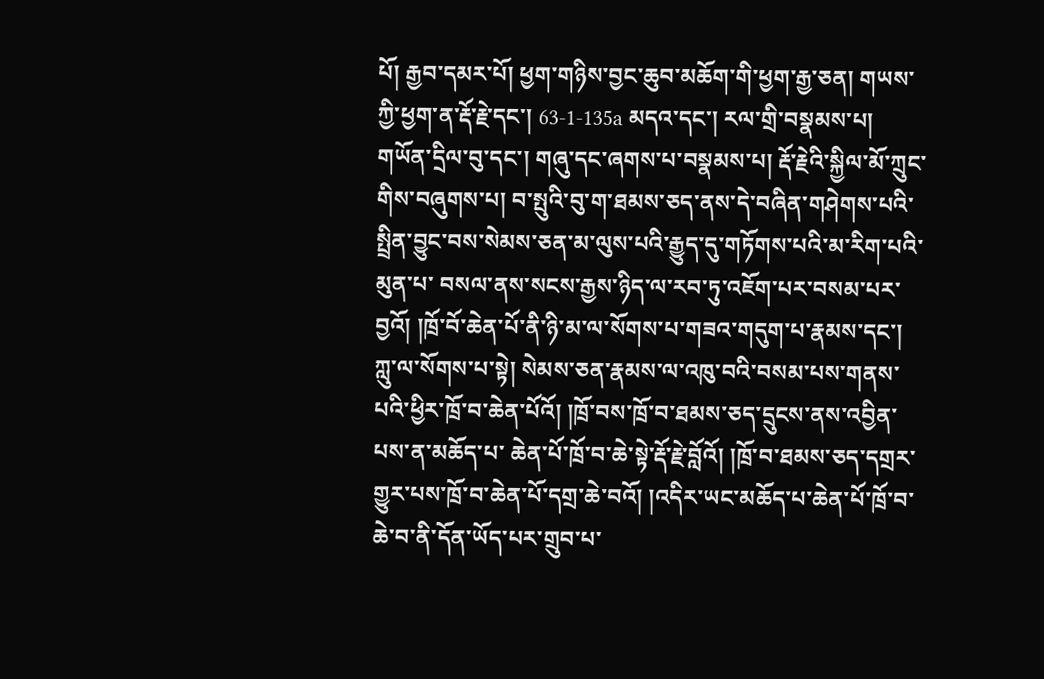པོ། རྒྱབ་དམར་པོ། ཕྱག་གཉིས་བྱང་ཆུབ་མཆོག་གི་ཕྱག་རྒྱ་ཅན། གཡས་ཀྱི་ཕྱག་ན་རྡོ་རྗེ་དང་། 63-1-135a མདའ་དང་། རལ་གྲི་བསྣམས་པ། གཡོན་དྲིལ་བུ་དང་། གཞུ་དང་ཞགས་པ་བསྣམས་པ། རྡོ་རྗེའི་སྐྱིལ་མོ་ཀྲུང་གིས་བཞུགས་པ། བ་སྤུའི་བུ་ག་ཐམས་ཅད་ནས་དེ་བཞིན་གཤེགས་པའི་སྤྲིན་བྱུང་བས་སེམས་ཅན་མ་ལུས་པའི་རྒྱུད་དུ་གཏོགས་པའི་མ་རིག་པའི་མུན་པ་ བསལ་ནས་སངས་རྒྱས་ཉིད་ལ་རབ་ཏུ་འཇོག་པར་བསམ་པར་བྱའོ། །ཁྲོ་བོ་ཆེན་པོ་ནི་ཉི་མ་ལ་སོགས་པ་གཟའ་གདུག་པ་རྣམས་དང་། ཀླུ་ལ་སོགས་པ་སྟེ། སེམས་ཅན་རྣམས་ལ་འཁུ་བའི་བསམ་པས་གནས་པའི་ཕྱིར་ཁྲོ་བ་ཆེན་པོའོ། །ཁྲོ་བས་ཁྲོ་བ་ཐམས་ཅད་དྲུངས་ནས་འབྱིན་པས་ན་མཆོད་པ་ ཆེན་པོ་ཁྲོ་བ་ཆེ་སྟེ་རྡོ་རྗེ་བློའོ། །ཁྲོ་བ་ཐམས་ཅད་དགྲར་གྱུར་པས་ཁྲོ་བ་ཆེན་པོ་དགྲ་ཆེ་བའོ། །འདིར་ཡང་མཆོད་པ་ཆེན་པོ་ཁྲོ་བ་ཆེ་བ་ནི་དོན་ཡོད་པར་གྲུབ་པ་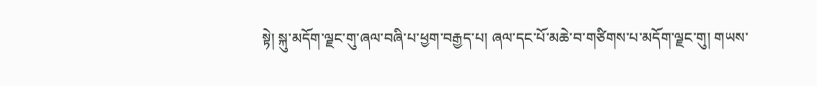སྟེ། སྐུ་མདོག་ལྗང་གུ་ཞལ་བཞི་པ་ཕྱག་བརྒྱད་པ། ཞལ་དང་པོ་མཆེ་བ་གཙིགས་པ་མདོག་ལྗང་གུ། གཡས་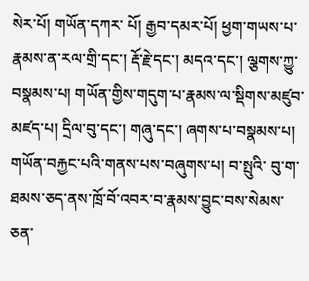སེར་པོ། གཡོན་དཀར་ པོ། རྒྱབ་དམར་པོ། ཕྱག་གཡས་པ་རྣམས་ན་རལ་གྲི་དང་། རྡོ་རྗེ་དང་། མདའ་དང་། ལྕགས་ཀྱུ་བསྣམས་པ། གཡོན་གྱིས་གདུག་པ་རྣམས་ལ་སྡིགས་མཛུབ་མཛད་པ། དྲིལ་བུ་དང་། གཞུ་དང་། ཞགས་པ་བསྣམས་པ། གཡོན་བརྐྱང་པའི་གནས་པས་བཞུགས་པ། བ་སྤུའི་ བུ་ག་ཐམས་ཅད་ནས་ཁྲོ་བོ་འབར་བ་རྣམས་བྱུང་བས་སེམས་ཅན་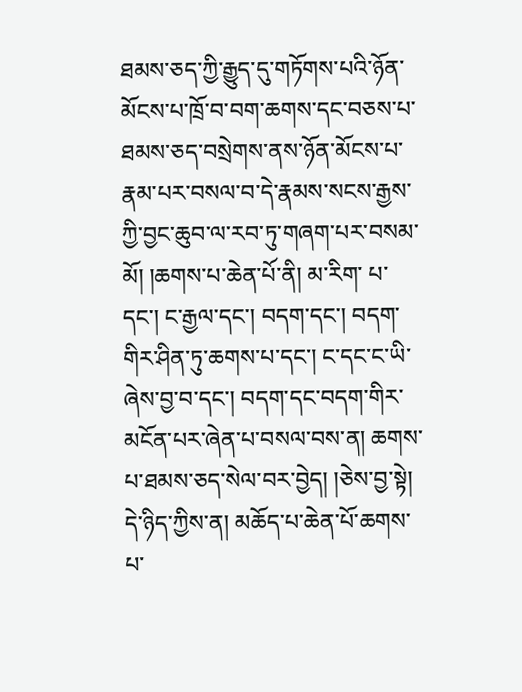ཐམས་ཅད་ཀྱི་རྒྱུད་དུ་གཏོགས་པའི་ཉོན་མོངས་པ་ཁྲོ་བ་བག་ཆགས་དང་བཅས་པ་ཐམས་ཅད་བསྲེགས་ནས་ཉོན་མོངས་པ་རྣམ་པར་བསལ་བ་དེ་རྣམས་སངས་རྒྱས་ཀྱི་བྱང་ཆུབ་ལ་རབ་ཏུ་གཞག་པར་བསམ་མོ། །ཆགས་པ་ཆེན་པོ་ནི། མ་རིག་ པ་དང་། ང་རྒྱལ་དང་། བདག་དང་། བདག་གིར་ཤིན་ཏུ་ཆགས་པ་དང་། ང་དང་ང་ཡི་ཞེས་བྱ་བ་དང་། བདག་དང་བདག་གིར་མངོན་པར་ཞེན་པ་བསལ་བས་ན། ཆགས་པ་ཐམས་ཅད་སེལ་བར་བྱེད། །ཅེས་བྱ་སྟེ། དེ་ཉིད་ཀྱིས་ན། མཆོད་པ་ཆེན་པོ་ཆགས་པ་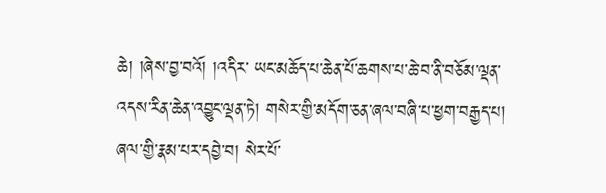ཆེ། །ཞེས་བྱ་བའོ། །འདིར་ ཡང་མཆོད་པ་ཆེན་པོ་ཆགས་པ་ཆེ་བ་ནི་བཅོམ་ལྡན་འདས་རིན་ཆེན་འབྱུང་ལྡན་ཏེ། གསེར་གྱི་མདོག་ཅན་ཞལ་བཞི་པ་ཕྱག་བརྒྱད་པ། ཞལ་གྱི་རྣམ་པར་དབྱེ་བ། སེར་པོ་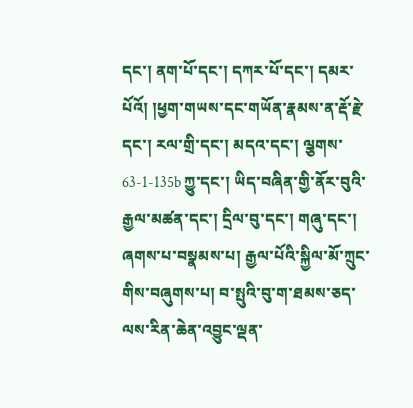དང་། ནག་པོ་དང་། དཀར་པོ་དང་། དམར་པོའོ། །ཕྱག་གཡས་དང་གཡོན་རྣམས་ན་རྡོ་རྗེ་དང་། རལ་གྲི་དང་། མདའ་དང་། ལྕགས་ 63-1-135b ཀྱུ་དང་། ཡིད་བཞིན་གྱི་ནོར་བུའི་རྒྱལ་མཚན་དང་། དྲིལ་བུ་དང་། གཞུ་དང་། ཞགས་པ་བསྣམས་པ། རྒྱལ་པོའི་སྐྱིལ་མོ་ཀྲུང་གིས་བཞུགས་པ། བ་སྤུའི་བུ་ག་ཐམས་ཅད་ལས་རིན་ཆེན་འབྱུང་ལྡན་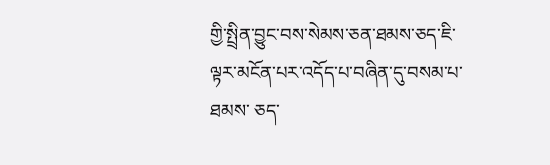གྱི་སྤྲིན་བྱུང་བས་སེམས་ཅན་ཐམས་ཅད་ཇི་ལྟར་མངོན་པར་འདོད་པ་བཞིན་དུ་བསམ་པ་ཐམས་ ཅད་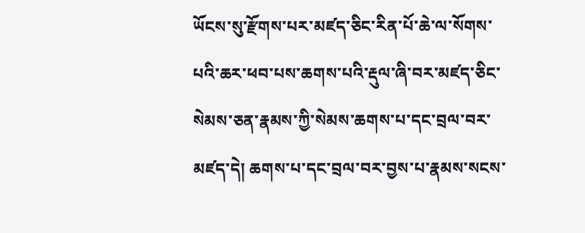ཡོངས་སུ་རྫོགས་པར་མཛད་ཅིང་རིན་པོ་ཆེ་ལ་སོགས་པའི་ཆར་ཕབ་པས་ཆགས་པའི་རྡུལ་ཞི་བར་མཛད་ཅིང་སེམས་ཅན་རྣམས་ཀྱི་སེམས་ཆགས་པ་དང་བྲལ་བར་མཛད་དེ། ཆགས་པ་དང་བྲལ་བར་བྱས་པ་རྣམས་སངས་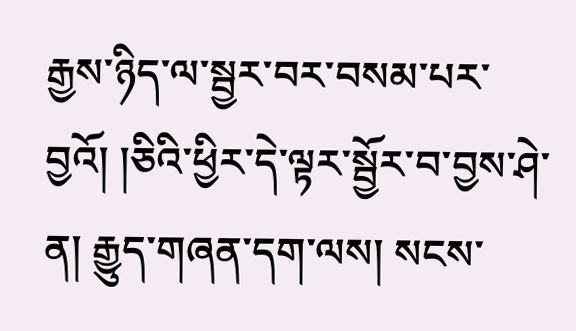རྒྱས་ཉིད་ལ་སྦྱར་བར་བསམ་པར་བྱའོ། །ཅིའི་ཕྱིར་དེ་ལྟར་སྦྱོར་བ་བྱས་ཤེ་ ན། རྒྱུད་གཞན་དག་ལས། སངས་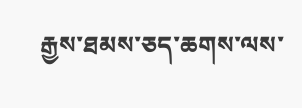རྒྱས་ཐམས་ཅད་ཆགས་ལས་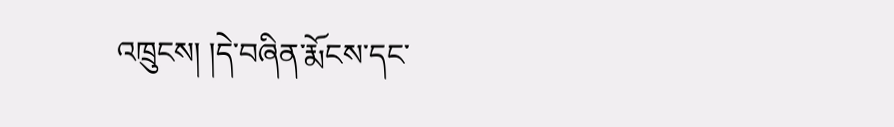འཁྲུངས། །དེ་བཞིན་རྨོངས་དང་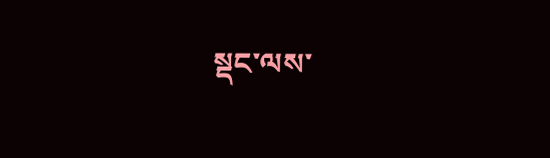སྡང་ལས་